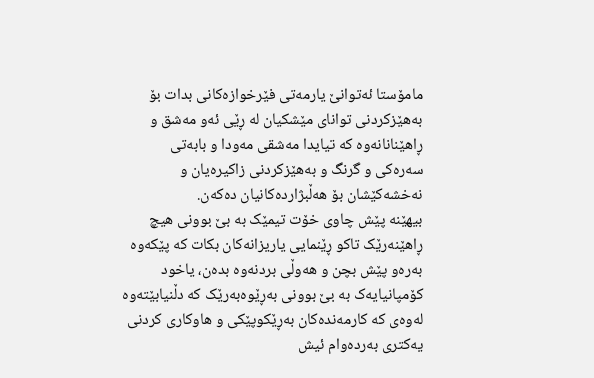مامۆستا ئەتوانێ یارمەتی فێرخوازەکانی بدات بۆ بەهێزکردنی توانای مێشکیان لە ڕێی ئەو مەشق و ڕاهێنانانەوە کە تیایدا مەشقی مەودا و بابەتی سەرەکی و گرنگ و بەهێزکردنی زاکیرەیان و نەخشەکێشان بۆ هەڵبژاردەکانیان دەکەن.
بیهێنە پێش چاوی خۆت تیمێک بە بێ بوونی هیچ ڕاهێنەرێک تاکو ڕێنمایی یاریزانەکان بکات کە پێکەوە بەرەو پێش بچن و هەوڵی بردنەوە بدەن، یاخود کۆمپانیایەک بە بێ بوونی بەڕێوەبەرێک کە دڵنیابێتەوە لەوەی کە کارمەندەکان بەڕێکوپێکی و هاوکاری کردنی یەکتری بەردەوام ئیش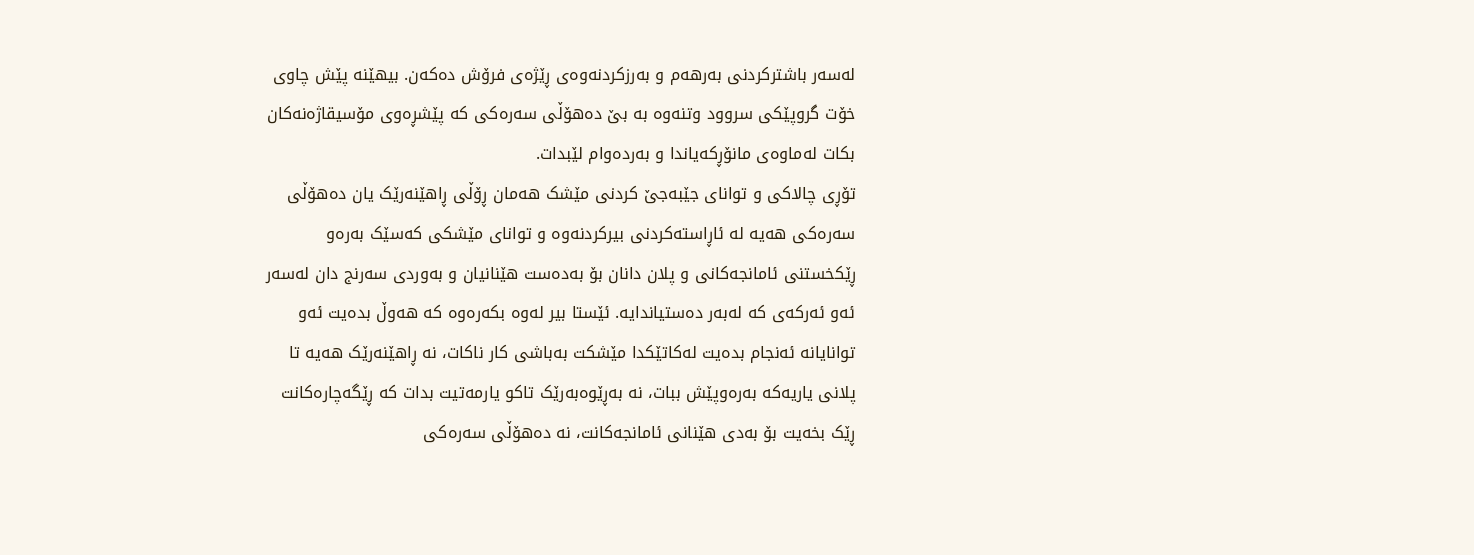لەسەر باشترکردنی بەرهەم و بەرزکردنەوەی ڕێژەی فرۆش دەکەن. بیهێنە پێش چاوی خۆت گروپێکی سروود وتنەوە بە بێ دەهۆڵی سەرەکی کە پێشڕەوی مۆسیقاژەنەکان بکات لەماوەی مانۆڕکەیاندا و بەردەوام لێبدات.
تۆڕی چالاکی و توانای جێبەجێ کردنی مێشک هەمان ڕۆڵی ڕاهێنەرێک یان دەهۆڵی سەرەکی هەیە لە ئاڕاستەکردنی بیرکردنەوە و توانای مێشکی کەسێک بەرەو ڕێکخستنی ئامانجەکانی و پلان دانان بۆ بەدەست هێنانیان و بەوردی سەرنج دان لەسەر ئەو ئەرکەی کە لەبەر دەستیاندایە. ئێستا بیر لەوە بکەرەوە کە هەوڵ بدەیت ئەو توانایانە ئەنجام بدەیت لەکاتێکدا مێشکت بەباشی کار ناکات، نە ڕاهێنەرێک هەیە تا پلانی یاریەکە بەرەوپێش ببات، نە بەڕێوەبەرێک تاکو یارمەتیت بدات کە ڕێگەچارەکانت ڕێک بخەیت بۆ بەدی هێنانی ئامانجەکانت، نە دەهۆڵی سەرەکی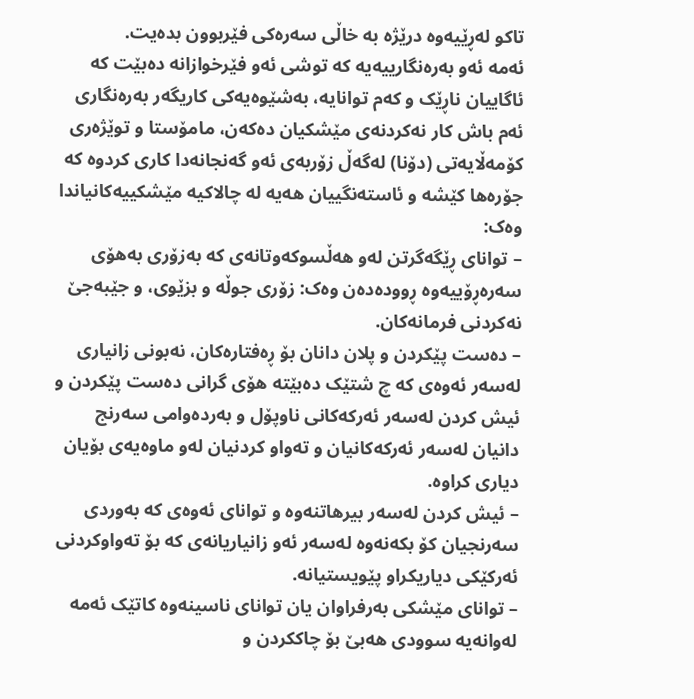تاکو لەڕێیەوە درێژە بە خاڵی سەرەکی فێربوون بدەیت.
ئەمە ئەو بەرەنگارییەیە کە توشی ئەو فێرخوازانە دەبێت کە ئاگاییان ناڕێک و کەم توانایە، بەشێوەیەکی کاریگەر بەرەنگاری ئەم باش کار نەکردنەی مێشکیان دەکەن، مامۆستا و توێژەری کۆمەڵایەتی (دۆنا) لەگەڵ زۆربەی ئەو گەنجانەدا کاری کردوە کە جۆرەها کێشە و ئاستەنگییان هەیە لە چالاکیە مێشکییەکانیاندا وەک:
– توانای ڕێگەگرتن لەو هەڵسوکەوتانەی کە بەزۆری بەهۆی سەرەڕۆییەوە ڕوودەدەن وەک: زۆری جوڵە و بزێوی، و جێبەجێ نەکردنی فرمانەکان.
– دەست پێکردن و پلان دانان بۆ ڕەفتارەکان، نەبونی زانیاری لەسەر ئەوەی کە چ شتێک دەبێتە هۆی گرانی دەست پێکردن و ئیش کردن لەسەر ئەرکەکانی ناوپۆل و بەردەوامی سەرنج دانیان لەسەر ئەرکەکانیان و تەواو کردنیان لەو ماوەیەی بۆیان دیاری کراوە.
– ئیش کردن لەسەر بیرهاتنەوە و توانای ئەوەی کە بەوردی سەرنجیان کۆ بکەنەوە لەسەر ئەو زانیاریانەی کە بۆ تەواوکردنی ئەرکێکی دیاریکراو پێویستیانە.
– توانای مێشکی بەرفراوان یان توانای ناسینەوە کاتێک ئەمە لەوانەیە سوودی هەبێ بۆ چاککردن و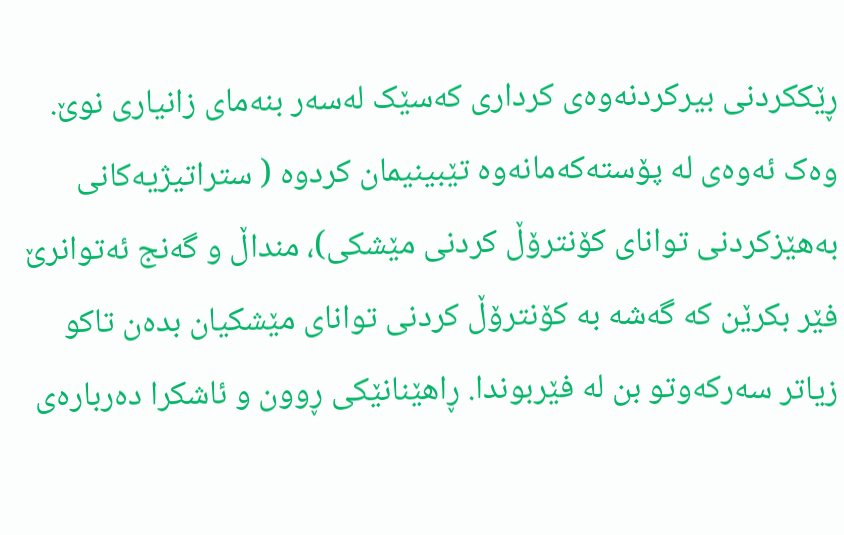ڕێککردنی بیرکردنەوەی کرداری کەسێک لەسەر بنەمای زانیاری نوێ.
وەک ئەوەی لە پۆستەکەمانەوە تێبینیمان کردوە ( ستراتیژیەکانی بەهێزکردنی توانای کۆنترۆڵ کردنی مێشکی)، منداڵ و گەنج ئەتوانرێ فێر بکرێن کە گەشە بە کۆنترۆڵ کردنی توانای مێشکیان بدەن تاکو زیاتر سەرکەوتو بن لە فێربوندا. ڕاهێنانێکی ڕوون و ئاشکرا دەربارەی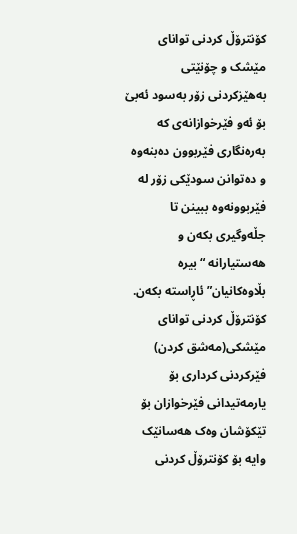کۆنترۆڵ کردنی توانای مێشک و چۆنێتی بەهێزکردنی زۆر بەسود ئەبێ بۆ ئەو فێرخوازانەی کە بەرەنگاری فێربوون دەبنەوە و دەتوانن سودێکی زۆر لە فێربوونەوە ببینن تا جڵەوگیری بکەن و هەستیارانە “بیرە بڵاوەکانیان” ئاڕاستە بکەن.
کۆنترۆڵ کردنی توانای مێشکی(مەشق کردن)
فێرکردنی کرداری بۆ یارمەتیدانی فێرخوازان بۆ تێکۆشان وەک هەسانێک وایە بۆ کۆنترۆڵ کردنی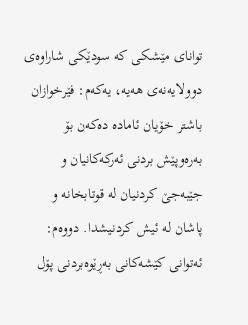توانای مێشکی کە سودێکی شاراوەی دوولایەنەی هەیە، یەکەم: فێرخوازان باشتر خۆیان ئامادە دەکەن بۆ بەرەوپێش بردنی ئەرکەکانیان و جێبەجێ کردنیان لە قوتابخانە و پاشان لە ئيش کردنیشدا. دووەم: ئەتوانی کێشەکانی بەڕێوەبردنی پۆل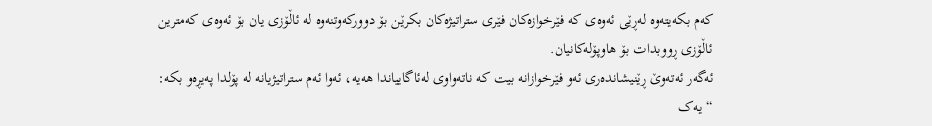کەم بکەیتەوە لەڕێی ئەوەی کە فێرخوازەکان فێری ستراتیژەکان بکرێن بۆ دوورکەوتنەوە لە ئاڵۆزی یان بۆ ئەوەی کەمترین ئاڵۆزی ڕووبدات بۆ هاوپۆلەکانیان.
ئەگەر ئەتەوێ ڕێنیشاندەری ئەو فێرخوازانە بیت کە ناتەواوی لەئاگاییاندا هەیە، ئەوا ئەم ستراتیژیانە لە پۆلدا پەیڕەو بکە:
“یەک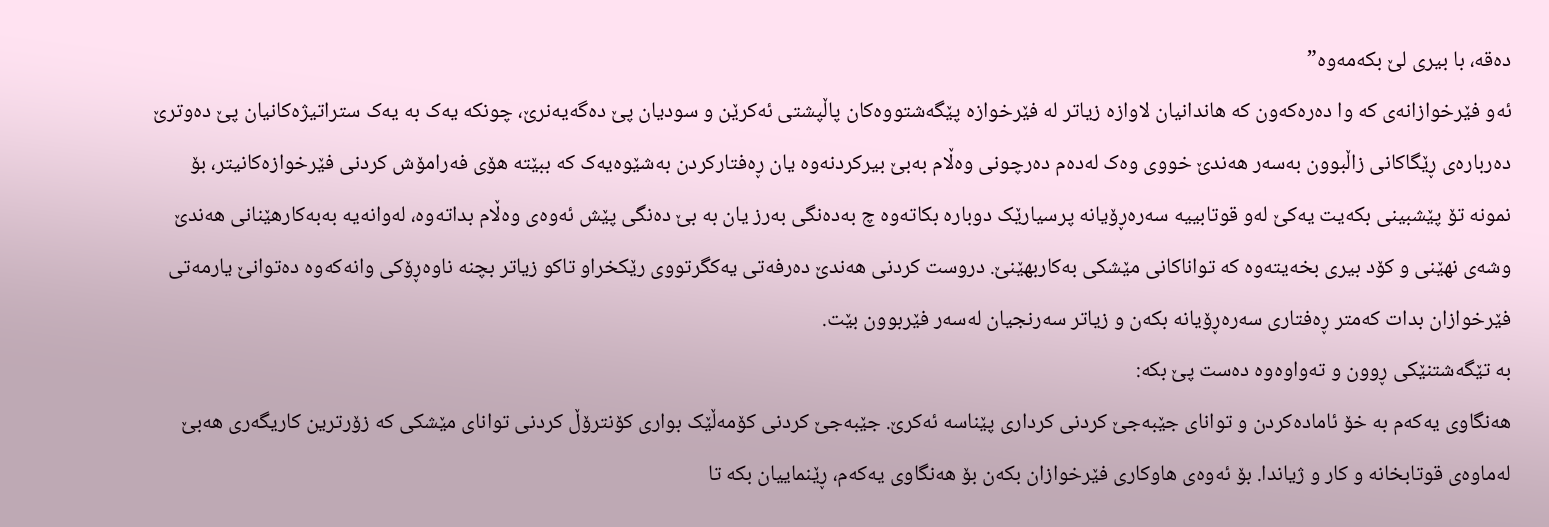دەقە، با بیری لێ بکەمەوە”
ئەو فێرخوازانەی کە وا دەرەکەون کە هاندانیان لاوازە زیاتر لە فێرخوازە پێگەشتووەکان پاڵپشتی ئەکرێن و سودیان پێ دەگەیەنرێ، چونکە یەک بە یەک ستراتیژەکانیان پێ دەوترێ دەربارەی ڕێگاکانی زاڵبوون بەسەر هەندێ خووی وەک لەدەم دەرچونی وەڵام بەبێ بیرکردنەوە یان ڕەفتارکردن بەشێوەیەک کە ببێتە هۆی فەرامۆش کردنی فێرخوازەکانیتر، بۆ نمونە تۆ پێشبینی بکەیت یەکێ لەو قوتابییە سەرەڕۆیانە پرسیارێک دوبارە بکاتەوە چ بەدەنگی بەرز یان بە بێ دەنگی پێش ئەوەی وەڵام بداتەوە، لەوانەیە بەبەکارهێنانی هەندێ وشەی نهێنی و کۆد بیری بخەیتەوە کە تواناکانی مێشکی بەکاربهێنێ. دروست کردنی هەندێ دەرفەتی یەکگرتووی رێکخراو تاکو زیاتر بچنە ناوەڕۆکی وانەکەوە دەتوانێ یارمەتی فێرخوازان بدات کەمتر ڕەفتاری سەرەڕۆیانە بکەن و زیاتر سەرنجیان لەسەر فێربوون بێت.
بە تێگەشتنێکی ڕوون و تەواوەوە دەست پێ بکە:
هەنگاوی یەکەم بە خۆ ئامادەکردن و توانای جێبەجێ کردنی کرداری پێناسە ئەکرێ. جێبەجێ کردنی کۆمەڵێک بواری کۆنترۆڵ کردنی توانای مێشکی کە زۆرترین کاریگەری هەبێ لەماوەی قوتابخانە و کار و ژیاندا. بۆ ئەوەی هاوکاری فێرخوازان بکەن بۆ هەنگاوی یەکەم، ڕێنماییان بکە تا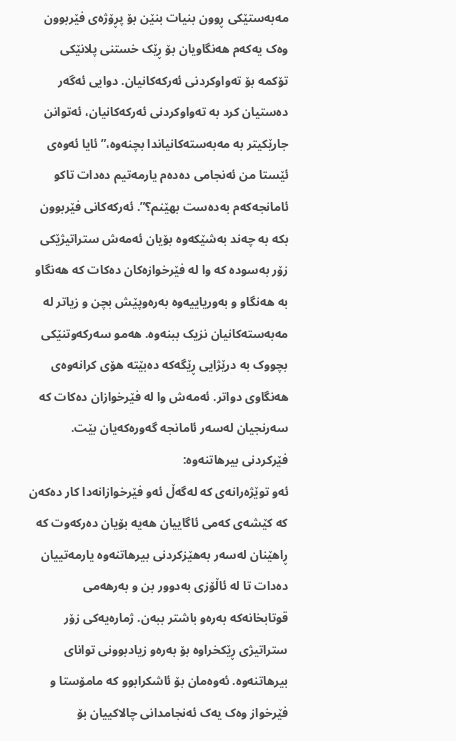مەبەستێکی ڕوون بنیات بنێن بۆ پڕۆژەی فێربوون وەک یەکەم هەنگاویان بۆ ڕێک خستنی پلانێکی تۆکمە بۆ تەواوکردنی ئەرکەکانیان. دوایی ئەگەر دەستیان کرد بە تەواوکردنی ئەرکەکانیان، ئەتوانن جارێکیتر بە مەبەستەکانیاندا بچنەوە،” ئایا ئەوەی ئێستا من ئەنجامی دەدەم یارمەتیم دەدات تاکو ئامانجەکەم بەدەست بهێنم؟”. ئەرکەکانی فێربوون بکە بە چەند بەشێکەوە بۆیان ئەمەش ستراتیژێکی زۆر بەسودە کە وا لە فێرخوازەکان دەکات کە هەنگاو بە هەنگاو و بەوریاییەوە بەرەوپێش بچن و زیاتر لە مەبەستەکانیان نزیک ببنەوە. هەمو سەرکەوتنێکی بچووک بە درێژایی ڕێگەکە دەبێتە هۆی کرانەوەی هەنگاوی دواتر. ئەمەش وا لە فێرخوازان دەکات کە سەرنجیان لەسەر ئامانجە گەورەکەیان بێت.
فێرکردنی بیرهاتنەوە:
ئەو توێژەرانەی کە لەگەڵ ئەو فێرخوازانەدا کار دەکەن کە کێشەی کەمی ئاگاییان هەیە بۆیان دەرکەوت کە ڕاهێنان لەسەر بەهێزکردنی بیرهاتنەوە یارمەتییان دەدات تا لە ئاڵۆزی بەدوور بن و بەرهەمی قوتابخانەکە بەرەو باشتر ببەن. ژمارەیەکی زۆر ستراتیژی ڕێکخراوە بۆ بەرەو زیادبوونی توانای بیرهاتنەوە. ئەوەمان بۆ ئاشکرابوو کە مامۆستا و فێرخواز وەک یەک ئەنجامدانی چالاکییان بۆ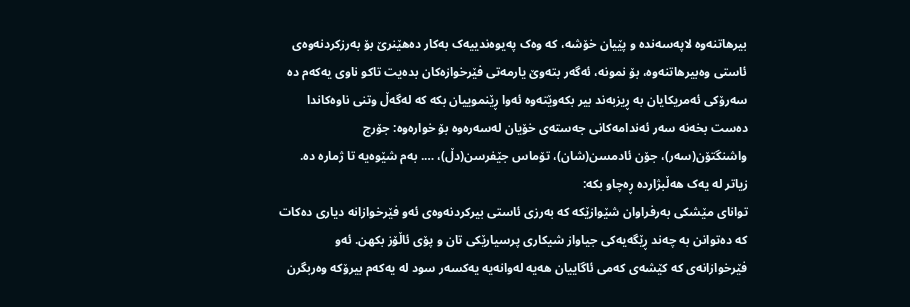بیرهاتنەوە لاپەسەندە و پێیان خۆشە، کە وەک پەیوەندییەک بەکار دەهێنرێ بۆ بەرزکردنەوەی ئاستی وەبیرهاتنەوە، بۆ نمونە، ئەگەر بتەوێ یارمەتی فێرخوازەکان بدەیت تاکو ناوی یەکەم دە سەرۆکی ئەمریکایان بە ڕیزبەند بیر بکەوێتەوە ئەوا ڕێنموییان بکە کە لەگەڵ وتنی ناوەکاندا دەست بخەنە سەر ئەندامەکانی جەستەی خۆیان لەسەرەوە بۆ خوارەوە: جۆرج واشنگتۆن(سەر)، جۆن ئادمسن(شان)، تۆماس جێفرسن(دڵ)، …. بەم شێوەیە تا ژمارە دە.
زیاتر لە یەک هەڵبژاردە ڕەچاو بکە:
توانای مێشکی بەرفراوان شێوازێکە کە بەرزی ئاستی بیرکردنەوەی ئەو فێرخوازانە دیاری دەکات کە دەتوانن بە چەند ڕێگەیەکی جیاواز شیکاری پرسیارێکی تان و پۆی ئاڵۆز بکهن. ئەو فێرخوازانەی کە کێشەی کەمی ئاگاییان هەیە لەوانەیە یەکسەر سود لە یەکەم بیرۆکە وەربگرن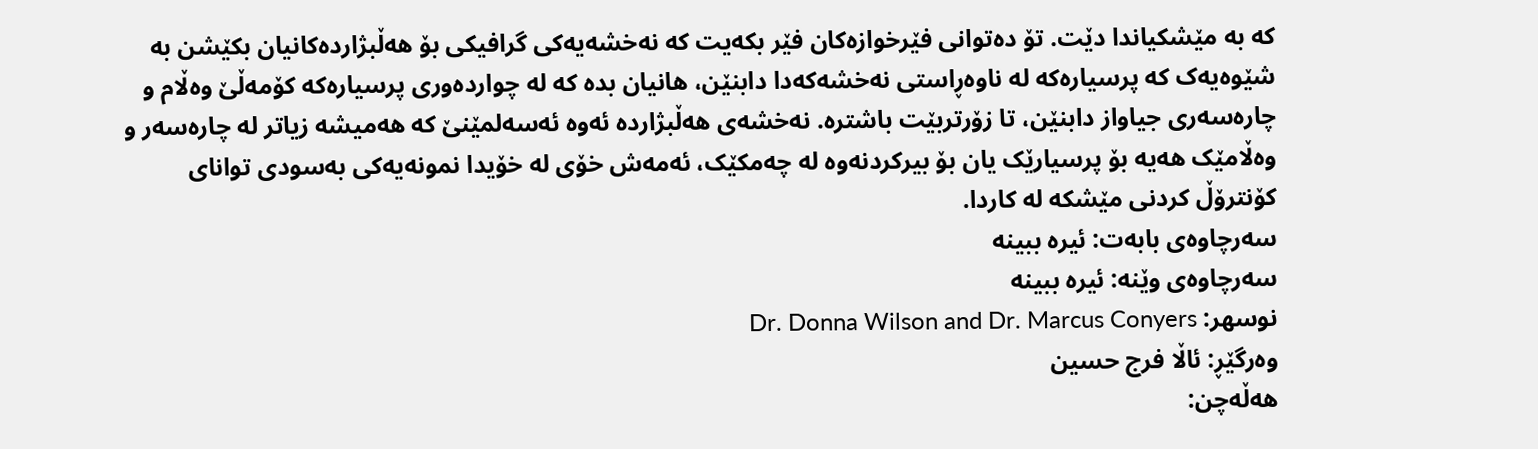کە بە مێشکیاندا دێت. تۆ دەتوانی فێرخوازەکان فێر بکەیت کە نەخشەیەکی گرافیکی بۆ هەڵبژاردەکانیان بکێشن بە شێوەیەک کە پرسیارەکە لە ناوەڕاستی نەخشەکەدا دابنێن، هانیان بدە کە لە چواردەوری پرسیارەکە کۆمەڵێ وەڵام و چارەسەری جیاواز دابنێن، تا زۆرتربێت باشتره. نەخشەی هەڵبژاردە ئەوە ئەسەلمێنێ کە هەمیشە زیاتر لە چارەسەر و وەڵامێک هەیە بۆ پرسیارێک یان بۆ بیرکردنەوە لە چەمکێک، ئەمەش خۆی لە خۆیدا نمونەیەکی بەسودی توانای کۆنترۆڵ کردنی مێشکە لە کاردا.
سەرچاوەی بابەت: ئيره ببينه
سەرچاوەی وێنە: ئيره ببينه
نوسهر: Dr. Donna Wilson and Dr. Marcus Conyers
وەرگێڕ: ئاڵا فرج حسین
هەڵەچن: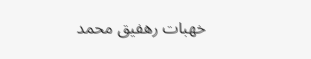خهبات رهفيق محمد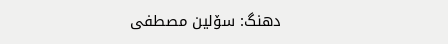دهنگ: سۆلين مصطفى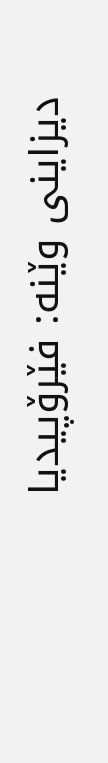دیزاینی وێنە: فێرۆپيديا